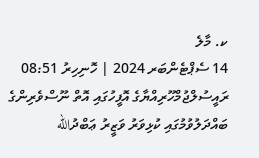ކ. މާލެ
14 ސެޕްޓެންބަރ 2024 | ހޮނިހިރު 08:51
ރައީސުލްޖުމްހޫރިއްޔާގެ އޮފީހުގައި އޮތް ނޫސްވެރިންގެ ބައްދަލުވުމުގައި ކުޅިވަރު ވަޒީރު ޢަބްދުالله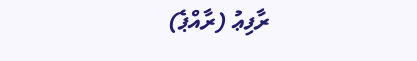ރާފިޢު (ރާއްޕެ)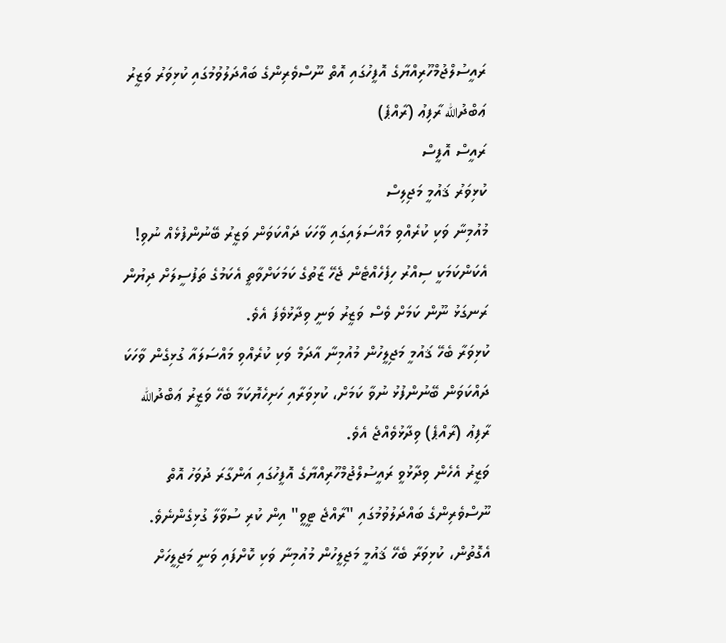ރައީސުލްޖުމްހޫރިއްޔާގެ އޮފީހުގައި އޮތް ނޫސްވެރިންގެ ބައްދަލުވުމުގައި ކުޅިވަރު ވަޒީރު ޢަބްދުالله ރާފިޢު (ރާއްޕެ)
ރައީސް އޮފީސް
ކުޅިވަރު ޤައުމީ މަޖިލިސް
މުއުމިނާ ވަކި ކުރެއްވި މައްސަލައިގައި ވާހަކަ ދައްކަވަން ވަޒީރު ބޭނުންފުޅެއް ނުވި!
އެކަންކަމަކީ ސިއްރު ހިފެހެއްޓެން ޖެހޭ ޒާތުގެ ކަމަކަށްވާތީ އެކަމުގެ ތަފުސީލަށް ދިޔުން ރަނގަޅު ނޫން ކަމަށް ވެސް ވަޒީރު ވަނީ ވިދާޅުވެފަ އެވެ.
ކުޅިވަރާ ބެހޭ ޤައުމީ މަޖިލީހުން މުއުމިނާ އާދަމް ވަކި ކުރެއްވި މައްސަލައާ ގުޅިގެން ވާހަކަ ދައްކަވަން ބޭނުންފުޅު ނުވާ ކަމަށް، ކުޅިވަރާއި ހަށިހެޔޮކަމާ ބެހޭ ވަޒީރު ޢަބްދުالله ރާފިޢު (ރާއްޕެ) ވިދާޅުވެއްޖެ އެވެ.
ވަޒީރު އެހެން ވިދާޅުވީ ރައީސުލްޖުމްހޫރިއްޔާގެ އޮފީހުގައި އަންގާރަ ދުވަހު އޮތް ނޫސްވެރިންގެ ބައްދަލުވުމުގައި "ރާއްޖެ ޓީވީ" އިން ކުރި ސުވާލާ ގުޅިގެންނެވެ. އެގޮތުން، ކުޅިވަރާ ބެހޭ ޤައުމީ މަޖިލީހުން މުއުމިނާ ވަކި ކޮށްފައި ވަނީ މަޖިލީހަށް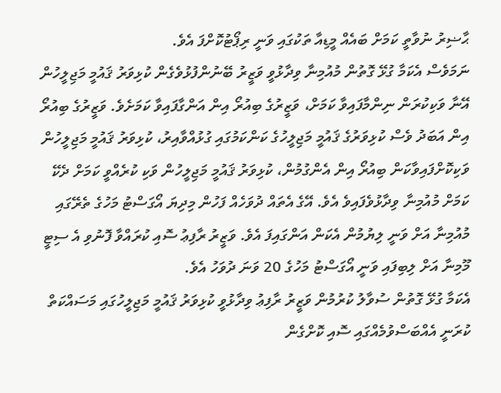ޙާޟިރު ނުވާތީ ކަމަށް ބައެއް މީޑިއާ ތަކުގައި ވަނީ ރިޕޯޓުކޮށްފަ އެވެ.
ނަމަވެސް އެކަމާ ގުޅޭ ގޮތުން މުއުމިނާ ވިދާޅުވީ ވަޒީރު ބޭނުންފުޅުވެގެން ކުޅިވަރު ޤައުމީ މަޖިލީހުން އޭނާ ވަކިކުރަން ނިންމާފައިވާ ކަމަށް، ވަޒީރުގެ ބިއުރޯ އިން އަންގާފައިވާ ކަމަށެވެ. ވަޒީރުގެ ބިއުރޯ އިން އަބަދު ވެސް ކުޅިވަރުގެ ޤައުމީ މަޖިލީހުގެ ކަންކަމުގައި ގުޅުއްވާއިރު، ކުޅިވަރު ޤައުމީ މަޖިލީހުން ވަކިކޮށްފައިވާކަން ބިއުރޯ އިން އެންގުމުން، ކުޅިވަރު ޤައުމީ މަޖިލީހުން ވަކި ކުރެއްވީ ކަމަށް ދެކޭ ކަމަށް މުއުމިނާ ވިދާޅުވެފައިވެ އެވެ. އޭގެ އެތައް ދުވަހެއް ފަހުން މިދިޔަ އޯގަސްޓު މަހުގެ ތެރޭގައި މުއުމިނާ އަށް ވަނީ ލިޔުމުން އެކަން އަންގައިފަ އެވެ. ވަޒީރު ރާފިޢު ސޮއި ކުރައްވާ ފޮނުވި އެ ސިޓީ މޫމިނާ އަށް ލިބިފައި ވަނީ އޯގަސްޓު މަހުގެ 20 ވަނަ ދުވަހު އެވެ.
އެކަމާ ގުޅޭ ގޮތުން ސުވާލު ކުރުމުން ވަޒީރު ރާފިޢު ވިދާޅުވީ ކުޅިވަރު ޤައުމީ މަޖިލީހުގައި މަސައްކަތް ކުރަނީ އެއްބަސްވުމެއްގައި ސޮއި ކޮށްގެން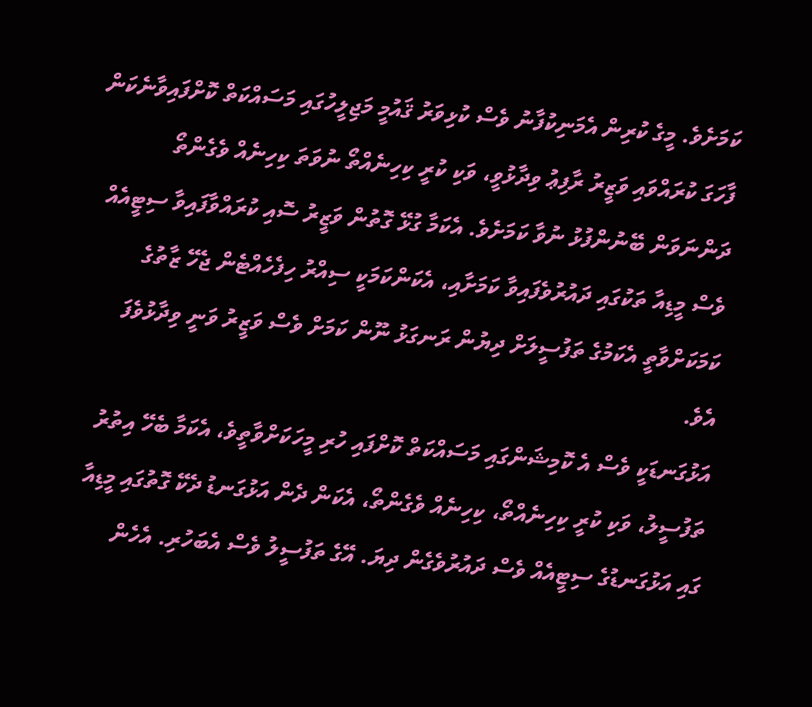ކަމަށެވެ. މީގެ ކުރިން އެމަނިކުފާނު ވެސް ކުޅިވަރު ޤައުމީ މަޖިލީހުގައި މަސައްކަތް ކޮށްފައިވާނެކަން ފާހަގަ ކުރައްވައި ވަޒީރު ރާފިޢު ވިދާޅުވީ، ވަކި ކުރީ ކިހިނެއްތޯ ނުވަތަ ކިހިނެއް ވެގެންތޯ ދަންނަވަން ބޭނުންފުޅު ނުވާ ކަމަށެވެ. އެކަމާ ގުޅޭ ގޮތުން ވަޒީރު ސޮއި ކުރައްވާފައިވާ ސިޓީއެއް ވެސް މީޑިއާ ތަކުގައި ދައުރުވެފައިވާ ކަމަށާއި، އެކަންކަމަކީ ސިއްރު ހިފެހެއްޓެން ޖެހޭ ޒާތުގެ ކަމަކަށްވާތީ އެކަމުގެ ތަފުސީލަށް ދިޔުން ރަނގަޅު ނޫން ކަމަށް ވެސް ވަޒީރު ވަނީ ވިދާޅުވެފަ އެވެ.
އަޅުގަނޑަކީ ވެސް އެ ކޮމިޝަންގައި މަސައްކަތް ކޮށްފައި ހުރި މީހަކަށްވާތީވެ، އެކަމާ ބެހޭ އިތުރު ތަފުސީލު، ވަކި ކުރީ ކިހިނެއްތޯ، ކިހިނެއް ވެގެންތޯ، އެކަން ދެން އަޅުގަނޑު ދެކޭ ގޮތުގައި މީޑިއާ ގައި އަޅުގަނޑުގެ ސިޓީއެއް ވެސް ދައުރުވެގެން ދިޔަ. އޭގެ ތަފުސީލު ވެސް އެބަހުރި. އެހެން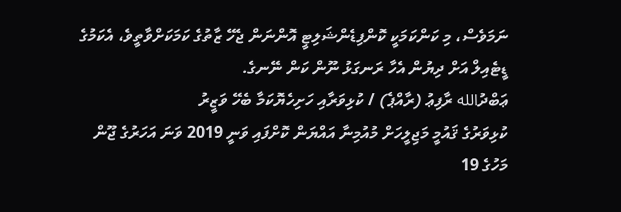ނަމަވެސް، މި ކަންކަމަކީ ކޮންފިޑެންޝަލިޓީ އޮންނަން ޖެހޭ ޒާތުގެ ކަމަކަށްވާތީވެ، އެކަމުގެ ޑީޓެއިލް އަށް ދިޔުން އެހާ ރަނގަޅު ނޫން ކަން ނޭނގެ.
ޢަބްދުالله ރާފިޢު (ރާއްޕެ) / ކުޅިވަރާއި ހަށިހެޔޮކަމާ ބެހޭ ވަޒީރު
ކުޅިވަރުގެ ޤައުމީ މަޖިލީހަށް މުއުމިނާ އައްޔަން ކޮށްފައި ވަނީ 2019 ވަނަ އަހަރުގެ ޖޫން މަހުގެ 19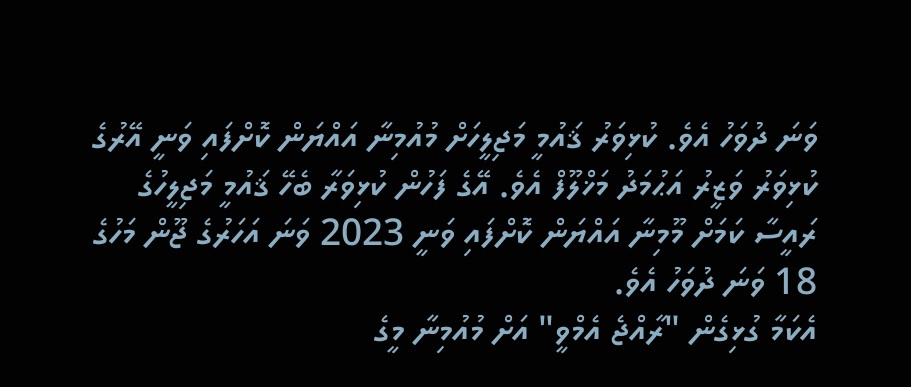ވަނަ ދުވަހު އެވެ. ކުޅިވަރު ޤައުމީ މަޖިލީހަށް މުއުމިނާ އައްޔަން ކޮށްފައި ވަނީ އޭރުގެ ކުޅިވަރު ވަޒީރު އަޙުމަދު މަޚްލޫފް އެވެ. އޭގެ ފަހުން ކުޅިވަރާ ބެހޭ ޤައުމީ މަޖިލީހުގެ ރައީސާ ކަމަށް މޫމިނާ އައްޔަން ކޮށްފައި ވަނީ 2023 ވަނަ އަހަރުގެ ޖޫން މަހުގެ 18 ވަނަ ދުވަހު އެވެ.
އެކަމާ ގުޅިގެން "ރާއްޖެ އެމްވީ" އަށް މުއުމިނާ މީގެ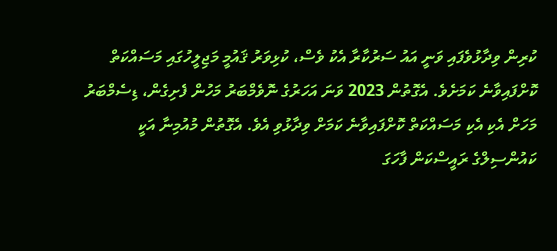ކުރިން ވިދާޅުވެފައި ވަނީ އައު ސަރުކާރާ އެކު ވެސް، ކުޅިވަރު ޤައުމީ މަޖިލީހުގައި މަސައްކަތް ކޮށްފައިވާނެ ކަމަށެވެ. އެގޮތުން 2023 ވަނަ އަހަރުގެ ނޮވެމްބަރު މަހުން ފެށިގެން، ޑިސެމްބަރު މަހަށް އެކި އެކި މަސައްކަތް ކޮށްފައިވާނެ ކަމަށް ވިދާޅުވި އެވެ. އެގޮތުން މުއުމިނާ އަކީ ކައުންސިލްގެ ރައީސްކަން ފާހަގަ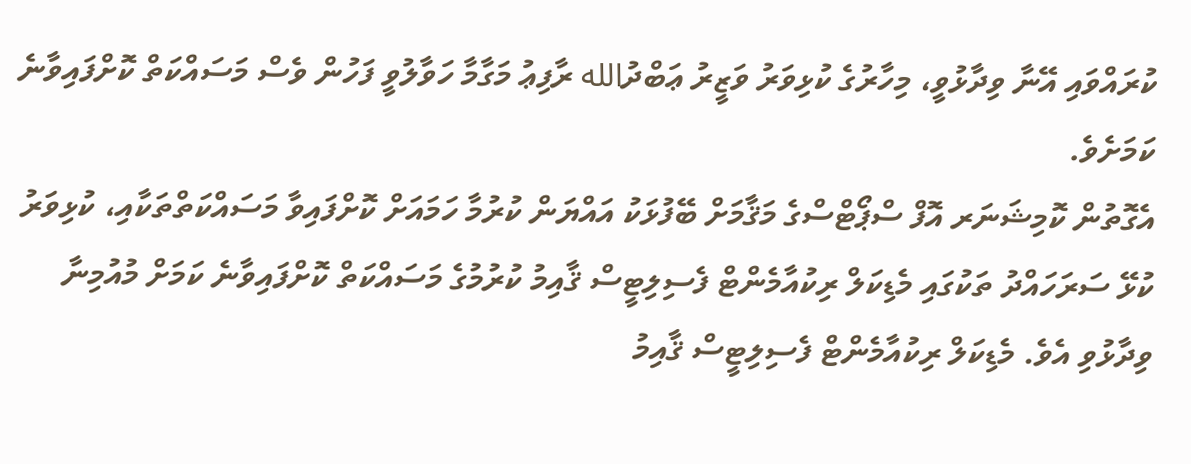ކުރައްވައި އޭނާ ވިދާޅުވީ، މިހާރުގެ ކުޅިވަރު ވަޒީރު ޢަބްދުالله ރާފިޢު މަގާމާ ހަވާލުވީ ފަހުން ވެސް މަސައްކަތް ކޮށްފައިވާނެ ކަމަށެވެ.
އެގޮތުން ކޮމިޝަނަރ އޮފް ސްޕޯޓްސްގެ މަޤާމަށް ބޭފުޅަކު އައްޔަން ކުރުމާ ހަމައަށް ކޮށްފައިވާ މަސައްކަތްތަކާއި، ކުޅިވަރު ކުޅޭ ސަރަހައްދު ތަކުގައި މެޑިކަލް ރިކުއާމެންޓް ފެސިލިޓީސް ޤާއިމު ކުރުމުގެ މަސައްކަތް ކޮށްފައިވާނެ ކަމަށް މުއުމިނާ ވިދާޅުވި އެވެ. މެޑިކަލް ރިކުއާމެންޓް ފެސިލިޓީސް ޤާއިމު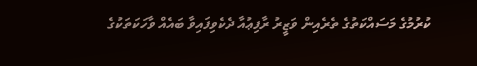ކުރުމުގެ މަސައްކަތުގެ ތެރެއިން ވަޒީރު ރާފިޢުއާ ދެކެވިފައިވާ ބައެއް ވާހަކަތަކުގެ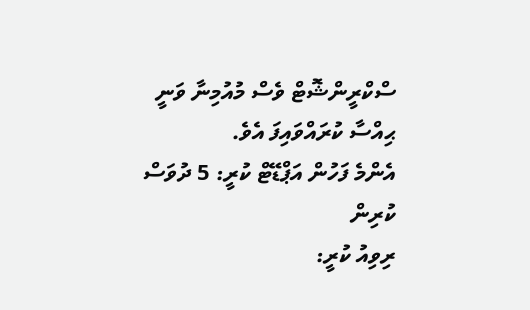ސްކްރީންޝޮޓް ވެސް މުއުމިނާ ވަނީ ޙިއްސާ ކުރައްވައިފަ އެވެ.
އެންމެ ފަހުން އަޕްޑޭޓް ކުރީ: 5 ދުވަސް ކުރިން
ރިވިއު ކުރީ: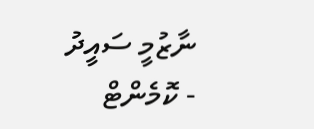ނާޒުމީ ސައީދު
- ކޮމެންޓް